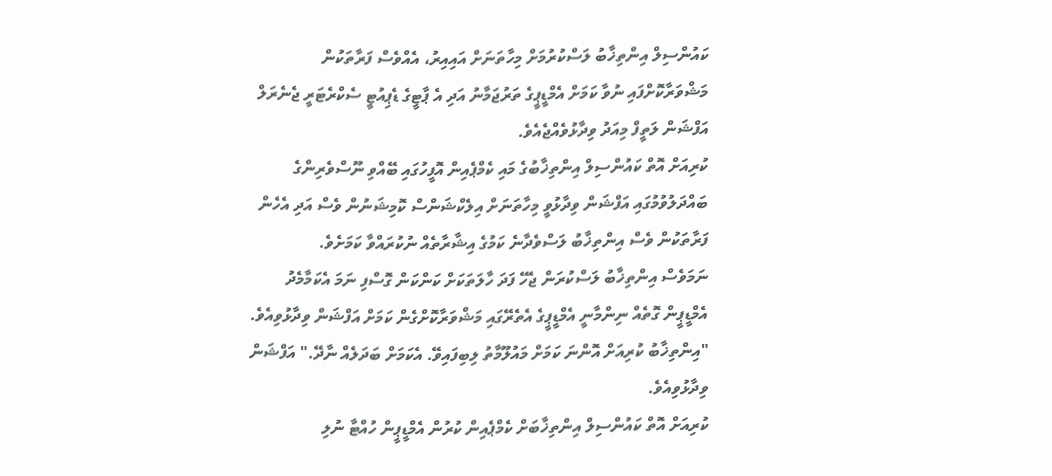ކައުންސިލް އިންތިޚާބު ލަސްކުރުމަށް މިހާތަނަށް އައިއިރު، އެއްވެސް ފަރާތަކުން މަޝްވަރާކޮށްފައި ނުވާ ކަމަށް އެމްޑީޕީގެ ތަރުޖަމާނު އަދި އެ ޕާޓީގެ ޑެޕިއުޓީ ސެކްރެޓަރީ ޖެނެރަލް އަފްޝަން ލަތީފް މިއަދު ވިދާޅުވެއްޖެއެވެ.
ކުރިއަށް އޮތް ކައުންސިލް އިންތިޚާބުގެ މައި ކެމްޕެއިން އޮފީހުގައި ބޭއްވި ނޫސްވެރިންގެ ބައްދަލުވުމުގައި އަފްޝަން ވިދާޅުވީ މިހާތަނަށް އިލެކްޝަންސް ކޮމިޝަނުން ވެސް އަދި އެހެން ފަރާތަކުން ވެސް އިންތިޚާބު ލަސްވެދާނެ ކަމުގެ އިޝާރާތެއް ނުކުރައްވާ ކަމަށެވެ.
ނަމަވެސް އިންތިޚާބު ލަސްކުރަން ޖެހޭ ފަދަ ހާލަތަކަށް ކަންކަން ގޮސްފި ނަމަ އެކަމާމެދު އެމްޑީޕީން ގޮތެއް ނިންމާނީ އެމްޑީޕީގެ އެތެރޭގައި މަޝްވަރާކޮށްގެން ކަމަށް އަފްޝަން ވިދާޅުވިއެވެ.
"އިންތިޚާބު ކުރިއަށް އޮންނަ ކަމަށް މައުލޫމާތު ލިބިފައިވޭ. އެކަމަށް ބަދަލެއް ނާދޭ." އަފްޝަން ވިދާޅުވިއެވެ.
ކުރިއަށް އޮތް ކައުންސިލް އިންތިޚާބަށް ކެމްޕެއިން ކުރުން އެމްޑީޕީން ހުއްޓާ ނުލި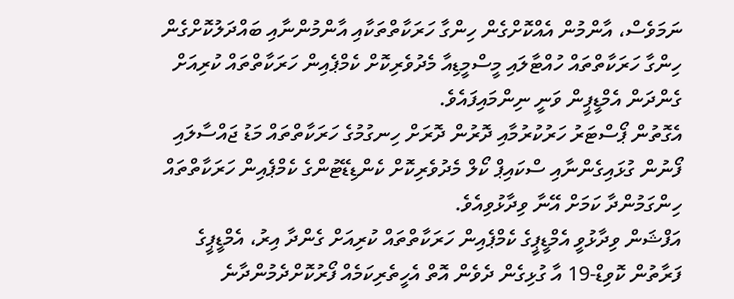ނަމަވެސް، އާންމުން އެއްކޮށްގެން ހިންގާ ހަރަކާތްތަކާއި އާންމުންނާއި ބައްދަލުކޮށްގެން ހިންގާ ހަރަކާތްތައް ހުއްޓާލައި މީސްމީޑިއާ މެދުވެރިކޮށް ކެމްޕެއިން ހަރަކާތްތައް ކުރިއަށް ގެންދަން އެމްޑީޕީން ވަނީ ނިންމައިފައެވެ.
އެގޮތުން ޕޯސްޓަރު ހަރުކުރުމާއި ދޮރުން ދޮރަށް ހިނގުމުގެ ހަރަކާތްތައް މަޑު ޖައްސާލައި ފޯނުން ގުޅައިގެންނާއި ސްކައިޕް ކޯލް މެދުވެރިކޮށް ކެންޑިޑޭޓުންގެ ކެމްޕެއިން ހަރަކާތްތައް ހިންގަމުންދާ ކަމަށް އޭނާ ވިދާޅުވިއެވެ.
އަފްޝަން ވިދާޅުވީ އެމްޑީޕީގެ ކެމްޕެއިން ހަރަކާތްތައް ކުރިއަށް ގެންދާ އިރު، އެމްޑީޕީގެ ފަރާތުން ކޮވިޑް-19 އާ ގުޅިގެން ދެވެން އޮތް އެހީތެރިކަމެއް ފޯރުކޮށްދެމުންދާނެ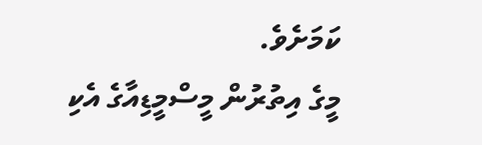ކަމަށެވެ.
މީގެ އިތުރުން މީސްމީޑިއާގެ އެކި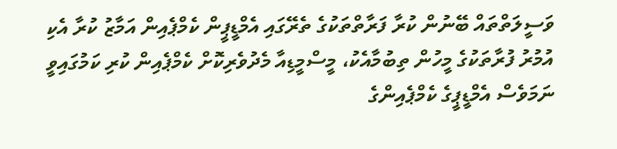ވަސީލަތްތައް ބޭނުން ކުރާ ފަރާތްތަކުގެ ތެރޭގައި އެމްޑީޕީން ކެމްޕެއިން އަމާޒު ކުރާ އެކި އުމުރު ފުރާތަކުގެ މީހުން ތިބުމާއެކު، މީސްމީޑިއާ މެދުވެރިކޮށް ކެމްޕެއިން ކުރި ކަމުގައިވީ ނަމަވެސް އެމްޑީޕީގެ ކެމްޕެއިންގެ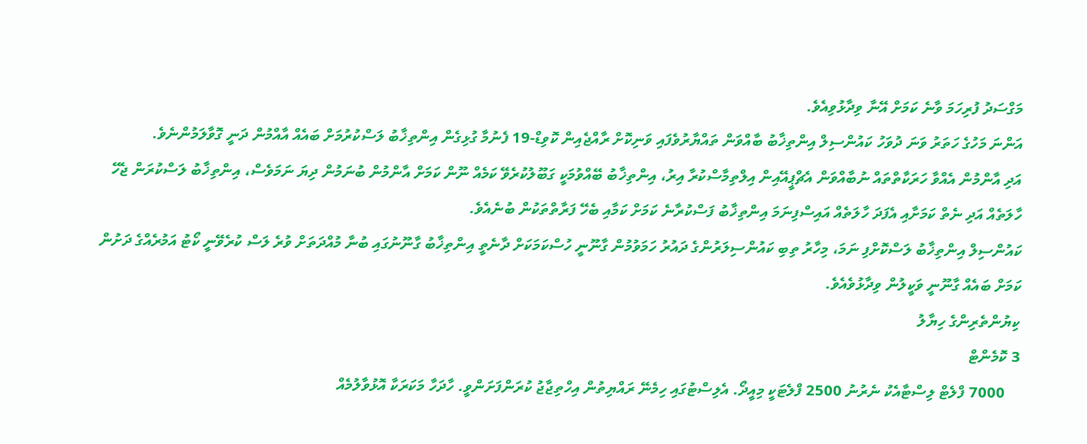މަގްސަދު ފުރިހަމަ ވާނެ ކަމަށް އޭނާ ވިދާޅުވިއެވެ.
އަންނަ މަހުގެ ހަތަރު ވަނަ ދުވަހު ކައުންސިލް އިންތިޚާބު ބާއްވަން ތައްޔާރުވެފައި ވަނިކޮށް ރާއްޖެއިން ކޮވިޑް-19 ފެނުމާ ގުޅިގެން އިންތިޚާބު ލަސްކުރުމަށް ބައެއް އާއްމުން ދަނީ ގޮވާލަމުންނެވެ.
އަދި އާންމުން އެއްވާ ހަރަކާތްތައް ނުބާއްވަން އެޗްޕީއޭއިން އިލްތިމާސްކުރާ އިރު، އިންތިޚާބު ބޭއްވުމަކީ ގަބޫލުކުރެވޭ ކަމެއް ނޫން ކަމަށް އާންމުން ބުނަމުން ދިޔަ ނަމަވެސް، އިންތިޚާބު ލަސްކުރަން ޖެހޭ ހާލަތެއް އަދި ނެތް ކަމަށާއި އެފަދަ ހާލަތެއް އައިސްފިނަމަ އިންތިޚާބު ފަސްކުރާނެ ކަމަށް ކަމާއި ބެހޭ ފަރާތްތަކުން ބުނެއެވެ.
ކައުންސިލް އިންތިޚާބު ލަސްކޮށްފި ނަމަ، މިހާރު ތިބި ކައުންސިލަރުންގެ ދައުރު ހަމަވުމުން ގާނޫނީ ހުސްކަމަކަށް ދާނެތީ އިންތިޚާބު ގާނޫނުގައި ބުނާ މުއްދަތަށް ވުރެ ލަސް ކުރެވޭނީ ކޯޓު އަމުރެއްގެ ދަށުން ކަމަށް ބައެއް ގާނޫނީ ވަކީލުން ވިދާޅުވެއެވެ.
ކިޔުންތެރިންގެ ހިޔާލު
3 ކޮމެންޓް
    7000 ފްލެޓް ލިސްޓާއެކު ނެރުނު 2500 ފްލެޓަކީ މިއީދޯ. އެލިސްޓުގައި ހިމެނޭ ރައްޔިތުން އިހްތިޖާޖު ކުރަންފަށަންވީ. ހާދަހާ މަކަރަކާ އޮޅުވާލުމެއް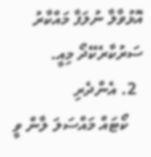އޮޅުވާލާ ނުލަފާ މައްކާރު ސަރުކާރެކޭދޯ މިއީ.
  2. އެންދެރި
    ކޯޓައް މައްސަލަ ލާން ވީ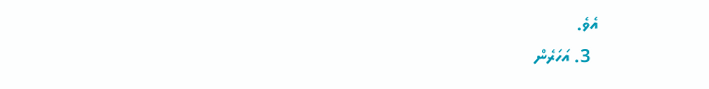އެވެ.
  3. އަހަރެން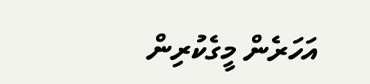އަހަރެން މީގެކުރިން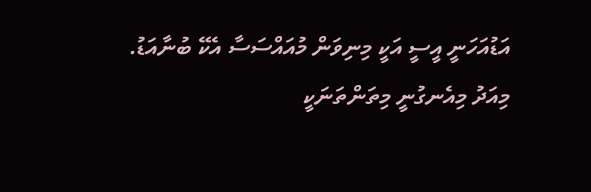އަޑުއަހަނީ އީސީ އަކީ މިނިވަން މުއައްސަސާ އެކޭ ބުނާއަޑު. މިއަދު މިއެނގުނީ މިތަންތަނަކީ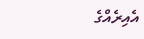އެއިރެއްގެ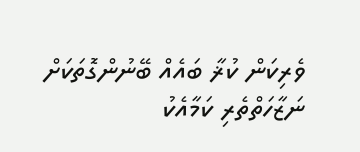ވެރިކަން ކުޜާ ބައެއް ބޭނުންގޮތަކަށް ނަޒާހަތްތެރި ކަމާއެކު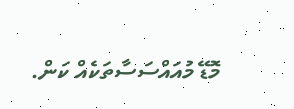މޮޑޭ މުއައްސަސާތަކެއް ކަން.